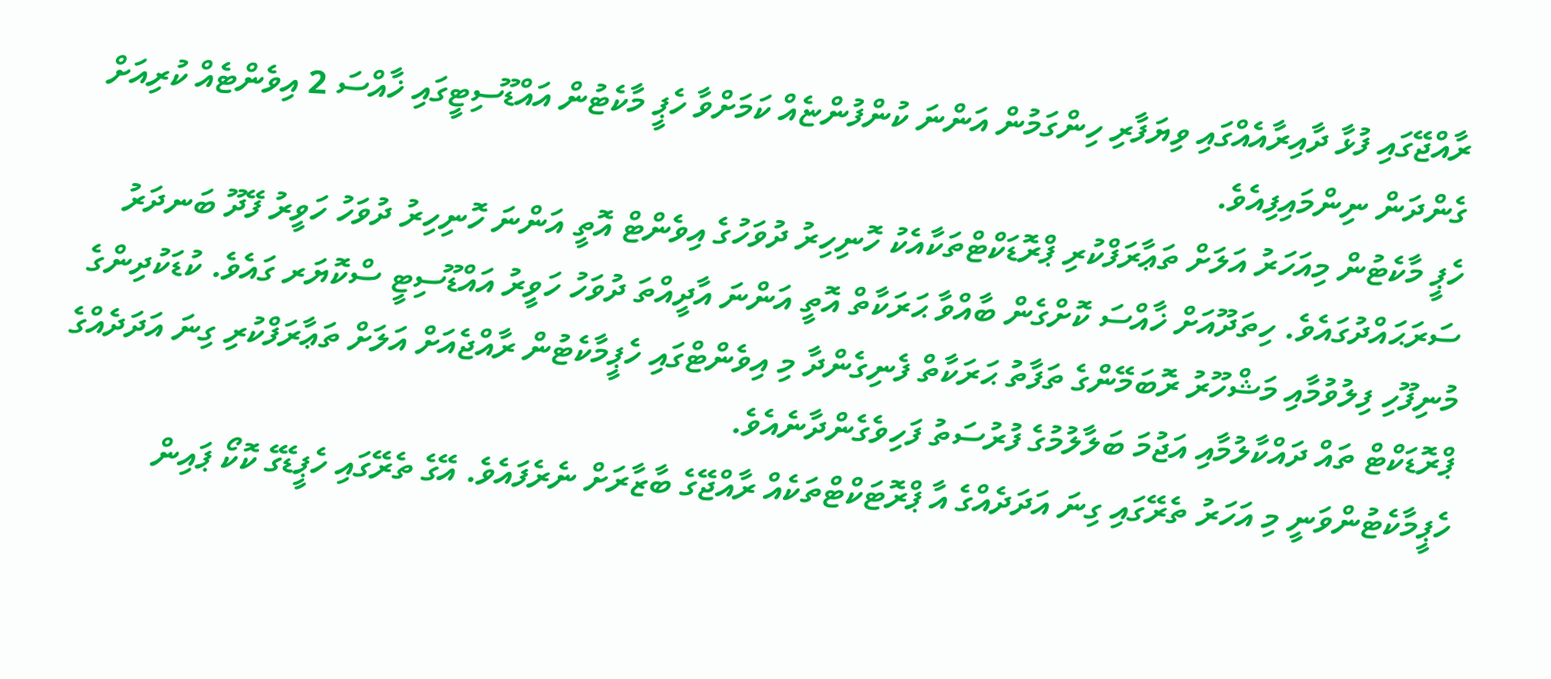ރާއްޖޭގައި ފުޅާ ދާއިރާއެއްގައި ވިޔަފާރި ހިންގަމުން އަންނަ ކުންފުންޏެއް ކަމަށްވާ ހެޕީ މާކެޓުން އައްޑޫސިޓީގައި ޚާއްސަ 2 އިވެންޓެއް ކުރިއަށް ގެންދަން ނިންމައިފިއެވެ.
ހެޕީ މާކެޓުން މިއަހަރު އަލަށް ތަޢާރަފްކުރި ޕްރޮޑަކްޓްތަކާއެކު ހޮނިހިރު ދުވަހުގެ އިވެންޓް އޮތީ އަންނަ ހޮނިހިރު ދުވަހު ހަވީރު ފޭދޫ ބަނދަރު ސަރަޙައްދުގައެވެ. ހިތަދޫއަށް ޚާއްސަ ކޮށްގެން ބާއްވާ ޙަރަކާތް އޮތީ އަންނަ އާދީއްތަ ދުވަހު ހަވީރު އައްޑޫސިޓީ ސްކޮޔަރ ގައެވެ. ކުޑަކުދިންގެ މުނިފޫހި ފިލުވުމާއި މަޝްހޫރު ރޮބަމޭންގެ ތަފާތު ޙަރަކާތް ފެނިގެންދާ މި އިވެންޓްގައި ހެޕީމާކެޓުން ރާއްޖެއަށް އަލަށް ތަޢާރަފްކުރި ގިނަ އަދަދެއްގެ ޕްރޮޑަކްޓް ތައް ދައްކާލުމާއި އަޖުމަ ބަލާލުމުގެ ފުރުސަތު ފަހިވެގެންދާނެއެވެ.
ހެޕީމާކެޓުންވަނީ މި އަހަރު ތެރޭގައި ގިނަ އަދަދެއްގެ އާ ޕްރޮޓަކްޓްތަކެއް ރާއްޖޭގެ ބާޒާރަށް ނެރެފައެވެ. އޭގެ ތެރޭގައި ހެޕީޑޭގެ ކޮކޯ ޕައިން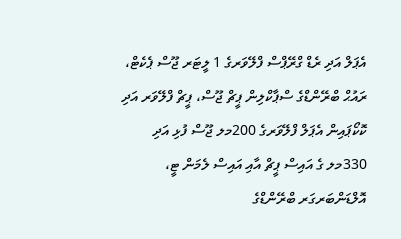އެޕަލް އަދި ރެޑް ގްރޭޕްސް ފްލޭވަރގެ 1 ލީޓަރ ޖޫސް ޕެކެޓް، ރައުޙް ބްރޭންޑްގެ ސްޕާކްލިން ޕީޗް ޖޫސް، ޕީޗް ފްލޭވަރ އަދި ކޮކޯޕައިން އެޕަލް ފްލޭވަރގެ 200މލ ޖޫސް ފުޅި އަދި 330މލ ގެ އައިސް ޕީޗް އާއި އައިސް ލެމަން ޓީ، އޮލްޑަންބަރގަރ ބްރޭންޑްގެ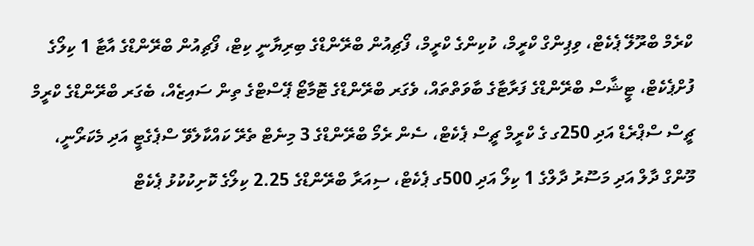ކްރެމް ބްރޫލޭ ޕެކެޓް، ވިޕިންގް ކްރީމް، ކުކިންގެ ކްރީމް، ފޯޗިއުން ބްރޭންޑްގެ ބިރިޔާނީ ކިޓް، ފޯޗިއުން ބްރޭންޑްގެ އާޓާ 1 ކިލޯގެ ފުށްޕެކެޓް، ޓީޝާސް ބްރޭންޑްގެ ފަރާޓާގެ ބާވަތްތައް، ވެގަރ ބްރޭންޑްގެ ޓޮމާޓޯ ޕޭސްޓްގެ ތިން ސައިޒެއް، ބެގަރ ބްރޭންޑްގެ ކްރީމް ޗީސް ސްޕްރެޑް އަދި 250ގ ގެ ކްރީމް ޗީސް ޕެކެޓް، ސެން ރެމޯ ބްރޭންޑްގެ 3 މިނެޓް ތެރޭ ކައްކާލެވޭ ސްޕެގެޓީ އަދި މެކަރޯނީ، މޫންގް ދާލް އަދި މަސޫރު ދާލްގެ 1 ކިލޯ އަދި 500ގ ޕެކެޓް، ސިއަރާ ބްރޭންޑްގެ 2.25 ކިލޯގެ ކޮށިކުކުޅު ޕެކެޓް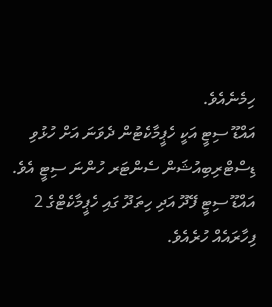ހިމެނެއެވެ.
އައްޑޫ ސިޓީ އަކީ ހެޕީމާކެޓުން ދެވަނަ އަށް ހުޅުވި ޑިސްޓްރިބިއުޝަން ސެންޓަރ ހުންނަ ސިޓީ އެވެ. އައްޑޫ ސިޓީ ފޭދޫ އަދި ހިތަދޫ ގައި ހެޕީމާކެޓްގެ 2 ފިހާރައެއް ހުރެއެވެ.